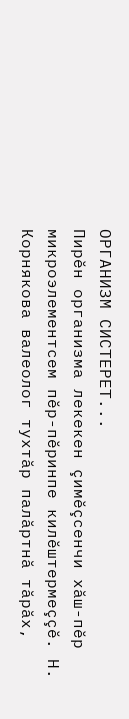ОРГАНИЗМ СИСТЕРЕТ...
Пирĕн организма лекекен çимĕçсенчи хăш-пĕр микроэлементсем пĕр-пĕринпе килĕштермеççĕ. Н. Корнякова валеолог тухтăр палăртнă тăрăх,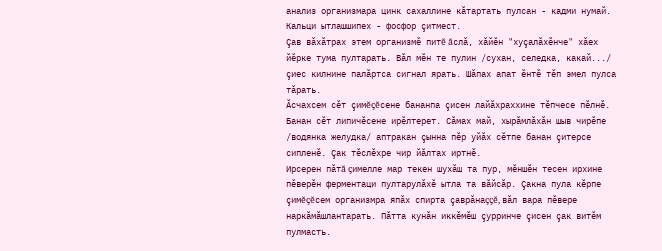анализ организмара цинк сахаллине кăтартать пулсан - кадми нумай. Кальци ытлашшипех - фосфор çитмест.
Çав вăхăтрах этем организмĕ питĕ ăслă, хăйĕн "хуçалăхĕнче" хăех йĕрке тума пултарать. Вăл мĕн те пулин /сухан, селедка, какай.../ çиес килнине палăртса сигнал ярать. Шăпах апат ĕнтĕ тĕп эмел пулса тăрать.
Ăсчахсем сĕт çимĕçĕсене бананпа çисен лайăхраххине тĕпчесе пĕлнĕ. Банан сĕт липичĕсене ирĕлтерет. Сăмах май, хырăмлăхăн шыв чирĕпе /водянка желудка/ аптракан çынна пĕр уйăх сĕтпе банан çитерсе сипленĕ. Çак тĕслĕхре чир йăлтах иртнĕ.
Ирсерен пăтă çимелле мар текен шухăш та пур, мĕншĕн тесен ирхине пĕверĕн ферментаци пултарулăхĕ ытла та вăйсăр. Çакна пула кĕрпе çимĕçĕсем организмра япăх спирта çаврăнаççĕ, вăл вара пĕвере наркăмăшлантарать. Пăтта кунăн иккĕмĕш çурринче çисен çак витĕм пулмасть.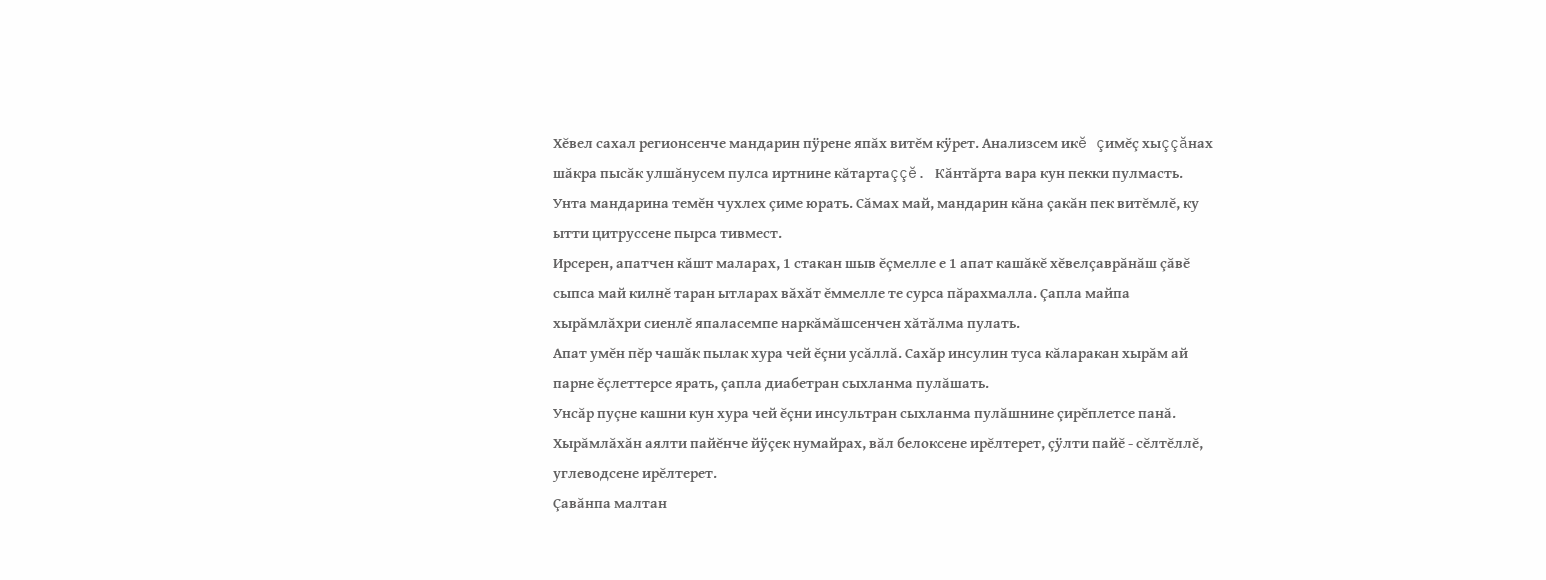Хĕвел сахал регионсенче мандарин пÿрене япăх витĕм кÿрет. Анализсем икĕ çимĕç хыççăнах шăкра пысăк улшăнусем пулса иртнине кăтартаççĕ. Кăнтăрта вара кун пекки пулмасть. Унта мандарина темĕн чухлех çиме юрать. Сăмах май, мандарин кăна çакăн пек витĕмлĕ, ку ытти цитруссене пырса тивмест.
Ирсерен, апатчен кăшт маларах, 1 стакан шыв ĕçмелле е 1 апат кашăкĕ хĕвелçаврăнăш çăвĕ сыпса май килнĕ таран ытларах вăхăт ĕммелле те сурса пăрахмалла. Çапла майпа хырăмлăхри сиенлĕ япаласемпе наркăмăшсенчен хăтăлма пулать.
Апат умĕн пĕр чашăк пылак хура чей ĕçни усăллă. Сахăр инсулин туса кăларакан хырăм ай парне ĕçлеттерсе ярать, çапла диабетран сыхланма пулăшать.
Унсăр пуçне кашни кун хура чей ĕçни инсультран сыхланма пулăшнине çирĕплетсе панă.
Хырăмлăхăн аялти пайĕнче йÿçек нумайрах, вăл белоксене ирĕлтерет, çÿлти пайĕ - сĕлтĕллĕ, углеводсене ирĕлтерет.
Çавăнпа малтан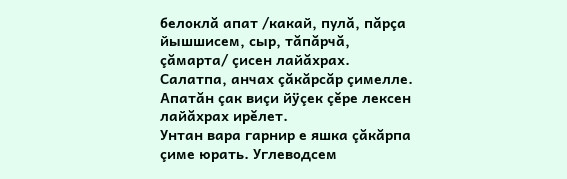белоклă апат /какай, пулă, пăрçа йышшисем, сыр, тăпăрчă, çăмарта/ çисен лайăхрах. Салатпа, анчах çăкăрсăр çимелле. Апатăн çак виçи йÿçек çĕре лексен лайăхрах ирĕлет.
Унтан вара гарнир е яшка çăкăрпа çиме юрать. Углеводсем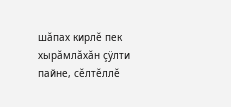шăпах кирлĕ пек хырăмлăхăн çÿлти пайне, сĕлтĕллĕ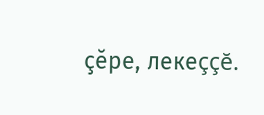çĕре, лекеççĕ.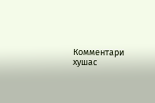Комментари хушас